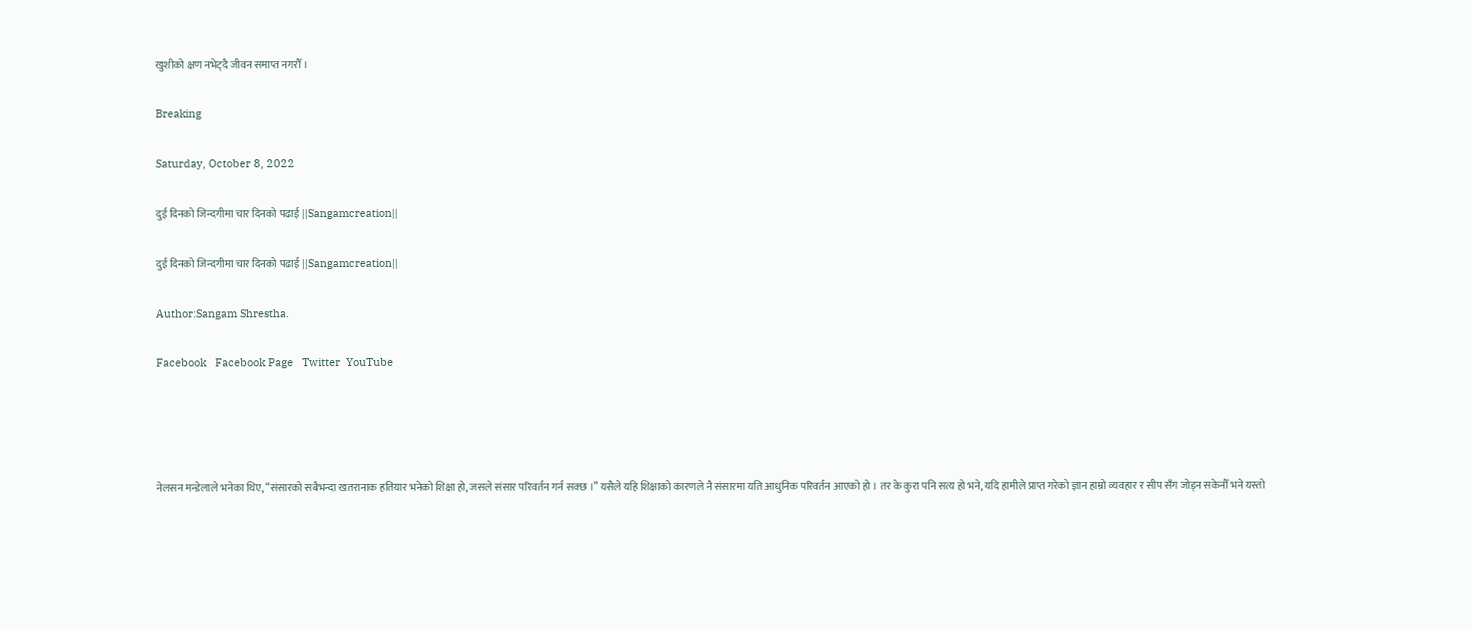खुशीको क्षण नभेट्दै जीवन समाप्त नगरौँ ।

Breaking

Saturday, October 8, 2022

दुई दिनको जिन्दगीमा चार दिनको पढाई ||Sangamcreation||

दुई दिनको जिन्दगीमा चार दिनको पढाई ||Sangamcreation||

Author:Sangam Shrestha.

Facebook   Facebook Page   Twitter  YouTube




नेलसन मन्डेलाले भनेका थिए, “संसारको सबैभन्दा खतरानाक हतियार भनेको शिक्षा हो, जसले संसार परिवर्तन गर्न सक्छ ।” यसैले यहि शिक्षाको कारणले नै संसारमा यति आधुनिक परिवर्तन आएको हो । तर के कुरा पनि सत्य हो भने, यदि हामीले प्राप्त गरेको ज्ञान हाम्रो व्यवहार र सीप सँग जोड्न सकेनौँ भने यस्तो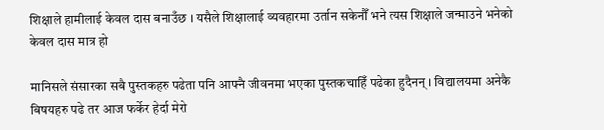शिक्षाले हामीलाई केवल दास बनाउँछ । यसैले शिक्षालाई व्यवहारमा उर्तान सकेनौँ भने त्यस शिक्षाले जन्माउने भनेको केवल दास मात्र हो

मानिसले संसारका सबै पुस्तकहरु पढेता पनि आफ्नै जीवनमा भएका पुस्तकचाहिँ पढेका हुदैनन् । विद्यालयमा अनेकै बिषयहरु पढे तर आज फर्केर हेर्दा मेरो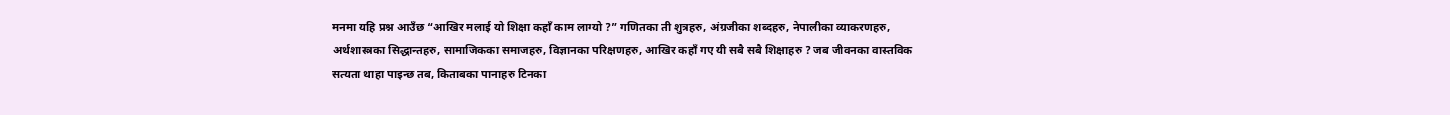मनमा यहि प्रश्न आउँछ “आखिर मलाई यो शिक्षा कहाँ काम लाग्यो ?” गणितका ती शुत्रहरु, अंग्रजीका शब्दहरु, नेपालीका व्याकरणहरु, अर्थशास्त्रका सिद्धान्तहरु, सामाजिकका समाजहरु, विज्ञानका परिक्षणहरु, आखिर कहाँ गए यी सबै सबै शिक्षाहरु ? जब जीवनका वास्तविक सत्यता थाहा पाइन्छ तब, किताबका पानाहरु टिनका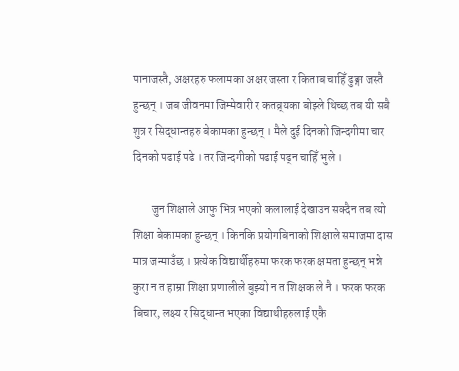पानाजस्तै, अक्षरहरु फलामका अक्षर जस्ता र किताब चाहिँ ढुङ्गा जस्तै हुन्छन् । जब जीवनमा जिम्मेवारी र कतव्र्यका बोझ्ले थिच्छ तब यी सबै शुत्र र सिद्धान्तहरु बेकामका हुन्छन् । मैले दुई दिनको जिन्दगीमा चार दिनको पढाई पढे । तर जिन्दगीको पढाई पढ्न चाहिँ भुले ।

        जुन शिक्षाले आफु भित्र भएको कलालाई देखाउन सक्दैन तब त्यो शिक्षा बेकामका हुन्छन् । किनकि प्रयोगबिनाको शिक्षाले समाजमा दास मात्र जन्माउँछ । प्रत्येक विद्यार्थीहरुमा फरक फरक क्षमता हुन्छन् भन्ने कुरा न त हाम्रा शिक्षा प्रणालीले बुझ्यो न त शिक्षक ले नै । फरक फरक बिचार, लक्ष्य र सिद्धान्त भएका विद्याथीहरुलाई एकै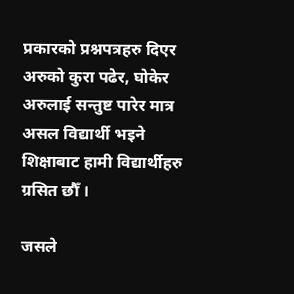प्रकारको प्रश्नपत्रहरु दिएर अरुको कुरा पढेर, घोकेर अरुलाई सन्तुष्ट पारेर मात्र असल विद्यार्थी भइने शिक्षाबाट हामी विद्यार्थीहरु ग्रसित छौँ ।

जसले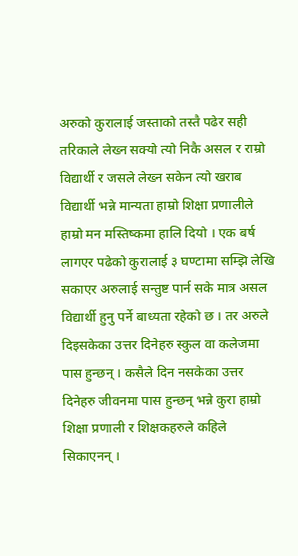अरुको कुरालाई जस्ताको तस्तै पढेर सही तरिकाले लेख्न सक्यो त्यो निकै असल र राम्रो विद्यार्थी र जसले लेख्न सकेन त्यो खराब विद्यार्थी भन्ने मान्यता हाम्रो शिक्षा प्रणालीले हाम्रो मन मस्तिष्कमा हालि दियो । एक बर्ष लागएर पढेको कुरालाई ३ घण्टामा सम्झि लेखि सकाएर अरुलाई सन्तुष्ट पार्न सके मात्र असल विद्यार्थी हुनु पर्ने बाध्यता रहेको छ । तर अरुले दिइसकेका उत्तर दिनेहरु स्कुल वा कलेजमा पास हुन्छन् । कसैले दिन नसकेका उत्तर दिनेहरु जीवनमा पास हुन्छन् भन्ने कुरा हाम्रो शिक्षा प्रणाली र शिक्षकहरुले कहिले सिकाएनन् ।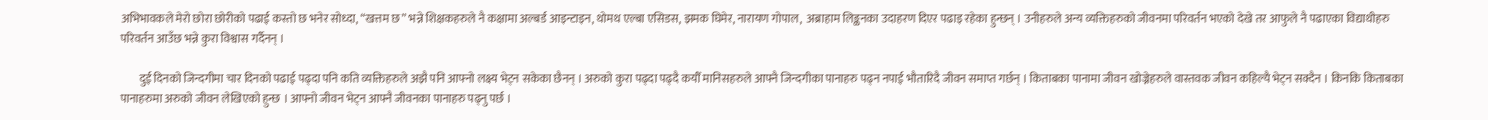अभिभावकले मेरो छोरा छोरीको पढाई कस्तो छ भनेर सोध्दा, “खत्तम छ” भन्ने शिक्षकहरुले नै कक्षामा अल्बर्ड आइन्टाइन, थोमथ एल्बा एसिडस, झमक घिमेर, नारायण गोपाल,  अब्राहाम लिङ्कनका उदाहरण दिएर पढाइ रहेका हुन्छन् । उनीहरुले अन्य व्यक्तिहरुको जीवनमा परिवर्तन भएको देखे तर आफुले नै पढाएका विद्याथीहरु परिवर्तन आउँछ भन्ने कुरा विश्वास गर्दैनन् ।

        दुई दिनको जिन्दगीमा चार दिनको पढाई पढ्दा पनि कति व्यक्तिहरुले अझै पनि आफ्नो लक्ष्य भेट्न सकेका छैनन् । अरुको कुरा पढ्दा पढ्दै कयौँ मानिसहरुले आफ्नै जिन्दगीका पानाहरु पढ्न नपाई भौतारिदै जीवन समाप्त गर्छन् । किताबका पानामा जीवन खोज्नेहरुले वास्तवक जीवन कहिल्यै भेट्न सक्दैन । किनकि किताबका पानाहरुमा अरुको जीवन लेखिएको हुन्छ । आफ्नो जीवन भेट्न आफ्नै जीवनका पानाहरु पढ्नु पर्छ ।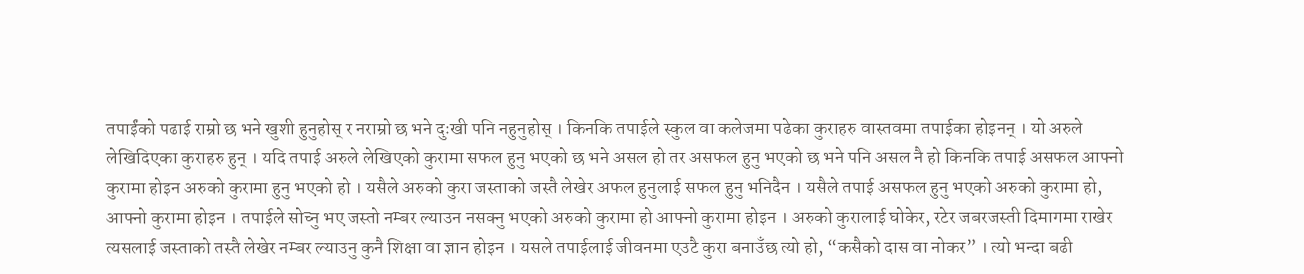तपाईंको पढाई राम्रो छ भने खुशी हुनुहोस् र नराम्रो छ भने दुःखी पनि नहुनुहोस् । किनकि तपाईले स्कुल वा कलेजमा पढेका कुराहरु वास्तवमा तपाईका होइनन् । यो अरुले लेखिदिएका कुराहरु हुन् । यदि तपाई अरुले लेखिएको कुरामा सफल हुनु भएको छ भने असल हो तर असफल हुनु भएको छ भने पनि असल नै हो किनकि तपाई असफल आफ्नो कुरामा होइन अरुको कुरामा हुनु भएको हो । यसैले अरुको कुरा जस्ताको जस्तै लेखेर अफल हुनुलाई सफल हुनु भनिदैन । यसैले तपाई असफल हुनु भएको अरुको कुरामा हो, आफ्नो कुरामा होइन । तपाईले सोच्नु भए जस्तो नम्बर ल्याउन नसक्नु भएको अरुको कुरामा हो आफ्नो कुरामा होइन । अरुको कुरालाई घोकेर, रटेर जबरजस्ती दिमागमा राखेर त्यसलाई जस्ताको तस्तै लेखेर नम्बर ल्याउनु कुनै शिक्षा वा ज्ञान होइन । यसले तपाईलाई जीवनमा एउटै कुरा बनाउँछ त्यो हो, “कसैको दास वा नोकर” । त्यो भन्दा बढी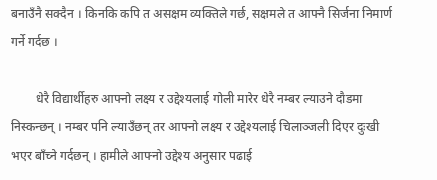बनाउँनै सक्दैन । किनकि कपि त असक्षम व्यक्तिले गर्छ, सक्षमले त आफ्नै सिर्जना निमार्ण गर्ने गर्दछ ।

        धेरै विद्यार्थीहरु आफ्नो लक्ष्य र उद्देश्यलाई गोली मारेर धेरै नम्बर ल्याउने दौडमा निस्कन्छन् । नम्बर पनि ल्याउँछन् तर आफ्नो लक्ष्य र उद्देश्यलाई चिलाञ्जली दिएर दुःखी भएर बाँच्ने गर्दछन् । हामीले आफ्नो उद्देश्य अनुसार पढाई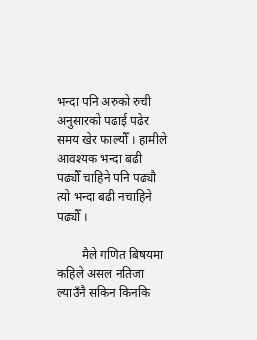भन्दा पनि अरुको रुची अनुसारको पढाई पढेर समय खेर फाल्यौँ । हामीले आवश्यक भन्दा बढी पढ्यौँ चाहिने पनि पढ्यौ त्यो भन्दा बढी नचाहिने पढ्यौँ ।

        मैले गणित बिषयमा कहिले असल नतिजा ल्याउँनै सकिन किनकि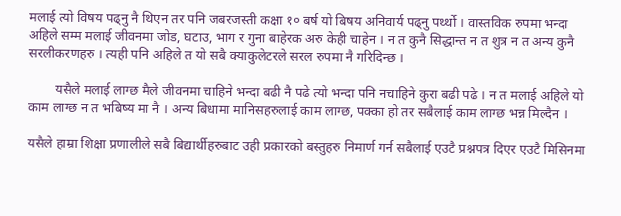मलाई त्यो विषय पढ्नु नै थिएन तर पनि जबरजस्ती कक्षा १० बर्ष यो बिषय अनिवार्य पढ्नु पर्थ्थो । वास्तविक रुपमा भन्दा अहिले सम्म मलाई जीवनमा जोड, घटाउ, भाग र गुना बाहेरक अरु केही चाहेन । न त कुनै सिद्धान्त न त शुत्र न त अन्य कुनै सरलीकरणहरु । त्यही पनि अहिले त यो सबै क्याकुलेटरले सरल रुपमा नै गरिदिन्छ ।

        यसैले मलाई लाग्छ मैले जीवनमा चाहिने भन्दा बढी नै पढे त्यो भन्दा पनि नचाहिने कुरा बढी पढे । न त मलाई अहिले यो काम लाग्छ न त भबिष्य मा नै । अन्य बिधामा मानिसहरुलाई काम लाग्छ, पक्का हो तर सबैलाई काम लाग्छ भन्न मिल्दैन ।

यसैले हाम्रा शिक्षा प्रणालीले सबै बिद्यार्थीहरुबाट उही प्रकारको बस्तुहरु निमार्ण गर्न सबैलाई एउटै प्रश्नपत्र दिएर एउटै मिसिनमा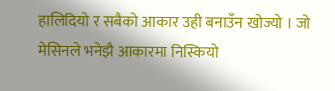हालिदियो र सबैको आकार उही बनाउँन खोज्यो । जो मेसिनले भनेझै आकारमा निस्कियो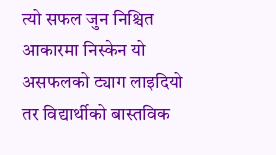त्यो सफल जुन निश्चित आकारमा निस्केन यो असफलको ट्याग लाइदियो तर विद्यार्थीको बास्तविक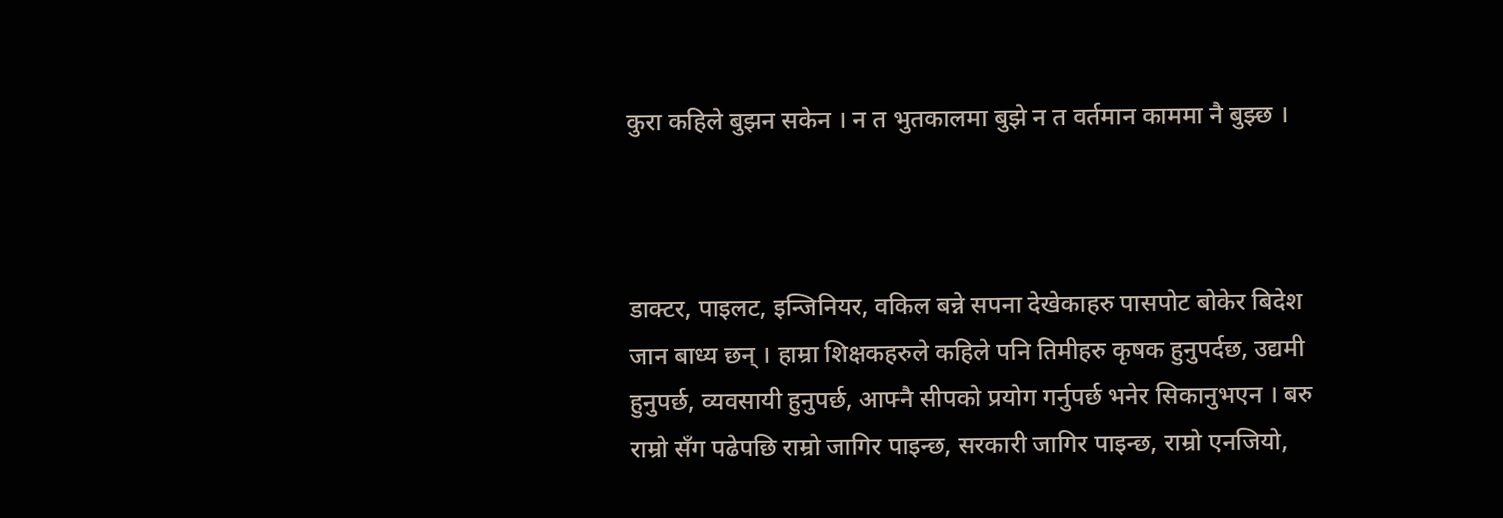कुरा कहिले बुझन सकेन । न त भुतकालमा बुझे न त वर्तमान काममा नै बुझ्छ ।



डाक्टर, पाइलट, इन्जिनियर, वकिल बन्ने सपना देखेकाहरु पासपोट बोकेर बिदेश जान बाध्य छन् । हाम्रा शिक्षकहरुले कहिले पनि तिमीहरु कृषक हुनुपर्दछ, उद्यमी हुनुपर्छ, व्यवसायी हुनुपर्छ, आफ्नै सीपको प्रयोग गर्नुपर्छ भनेर सिकानुभएन । बरु राम्रो सँग पढेपछि राम्रो जागिर पाइन्छ, सरकारी जागिर पाइन्छ, राम्रो एनजियो,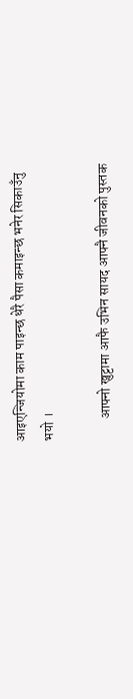आइएन्जियोमा काम पाइन्छ धेरै पैसा कमाइन्छ भनेर सिकाउँनु भयो ।

        आफ्नो खुट्टामा आफै उभिन सायद आफ्नै जीवनको पुस्तक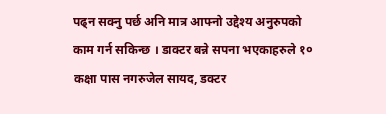पढ्न सक्नु पर्छ अनि मात्र आफ्नो उद्देश्य अनुरुपको काम गर्न सकिन्छ । डाक्टर बन्ने सपना भएकाहरुले १० कक्षा पास नगरुजेल सायद, डक्टर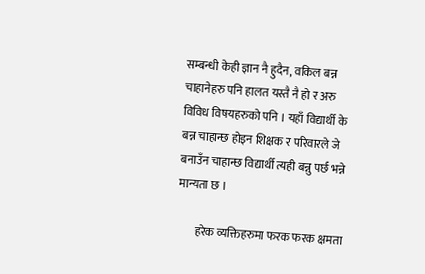सम्बन्धी केही ज्ञान नै हुदैन, वकिल बन्न चाहानेहरु पनि हालत यस्तै नै हो र अरु विविध विषयहरुको पनि । यहाँ विद्यार्थी के बन्न चाहान्छ होइन शिक्षक र परिवारले जे बनाउँन चाहान्छ विद्यार्थी त्यही बन्नु पर्छ भन्ने मान्यता छ ।

        हरेक व्यक्तिहरुमा फरक फरक क्षमता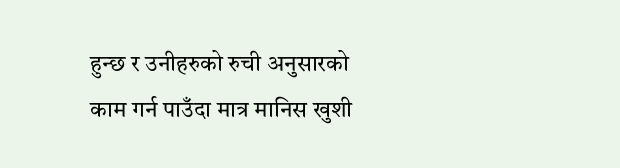हुन्छ र उनीहरुको रुची अनुसारको काम गर्न पाउँदा मात्र मानिस खुशी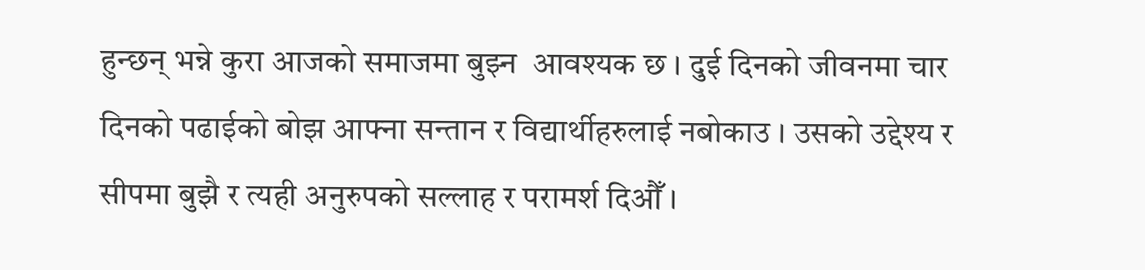हुन्छन् भन्ने कुरा आजको समाजमा बुझ्न  आवश्यक छ । दुई दिनको जीवनमा चार दिनको पढाईको बोझ आफ्ना सन्तान र विद्यार्थीहरुलाई नबोकाउ । उसको उद्देश्य र सीपमा बुझै र त्यही अनुरुपको सल्लाह र परामर्श दिऔँ ।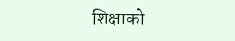शिक्षाको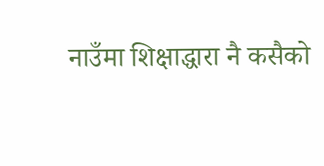नाउँमा शिक्षाद्धारा नै कसैको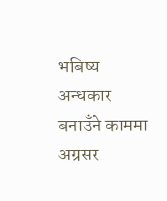भबिष्य अन्धकार बनाउँने काममा अग्रसर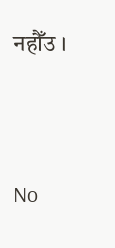नहौँउ ।




No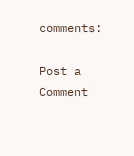comments:

Post a Comment